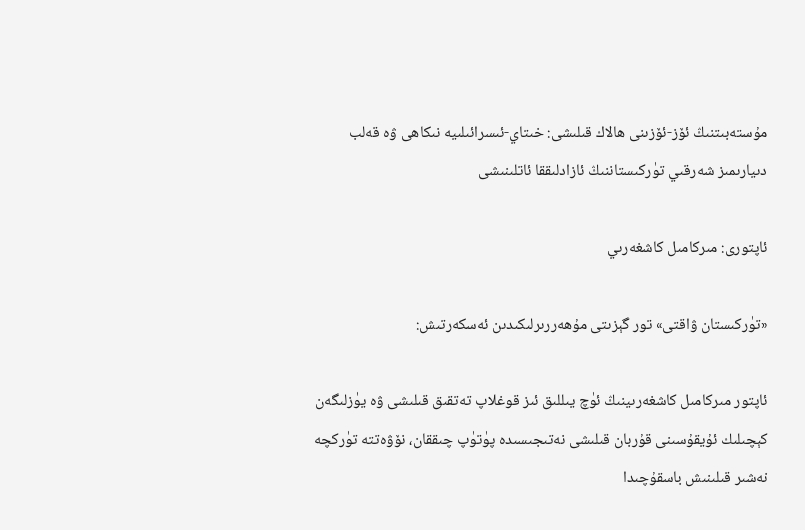مۇستەبىتنىڭ ئۆز-ئۆزىنى ھالاك قىلىشى: خىتاي-ئىسرائىلىيە نىكاھى ۋە قەلب دىيارىمىز شەرقىي تۈركىستاننىڭ ئازادلىققا ئاتلىنىشى

ئاپتورى: مىركامىل كاشغەرىي

«تۈركىستان ۋاقتى» تور گېزىتى مۇھەررىرلىكىدىن ئەسكەرتىش:

ئاپتور مىركامىل كاشغەرىينىڭ ئۈچ يىللىق ئىز قوغلاپ تەتقىق قىلىشى ۋە يۈزلىگەن كېچىلىك ئۇيقۇسىنى قۇربان قىلىشى نەتىجىسىدە پۈتۈپ چىققان، نۆۋەتتە تۈركچە نەشىر قىلىنىش باسقۇچىدا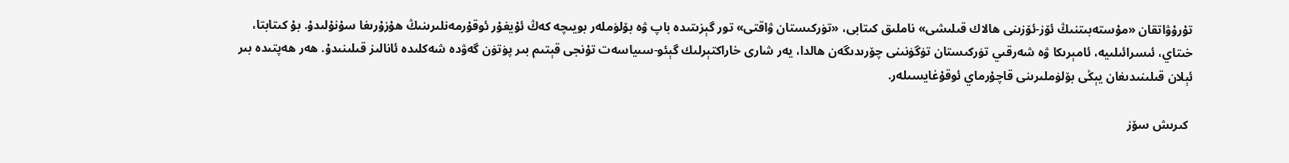تۇرۇۋاتقان «مۇستەبىتنىڭ ئۆز-ئۆزىنى ھالاك قىلىشى» ناملىق كىتابى، «تۈركىستان ۋاقتى» تور گېزىتىدە باپ ۋە بۆلۈملەر بويىچە كەڭ ئۇيغۇر ئوقۇرمەنلىرىنىڭ ھۇزۇرىغا سۇنۇلىدۇ. بۇ كىتابتا، خىتاي، ئىسرائىلىيە، ئامېرىكا ۋە شەرقىي تۈركىستان تۈگۈنىنى چۆرىدىگەن ھالدا، يەر شارى خاراكتېرلىك گېئو-سىياسەت تۇنجى قېتىم بىر پۈتۈن گەۋدە شەكلىدە ئانالىز قىلىنىدۇ. ھەر ھەپتىدە بىر ئېلان قىلىنىدىغان يېڭى بۆلۈملىرىنى قاچۇرماي ئوقۇغايسىلەر.

 كىرىش سۆز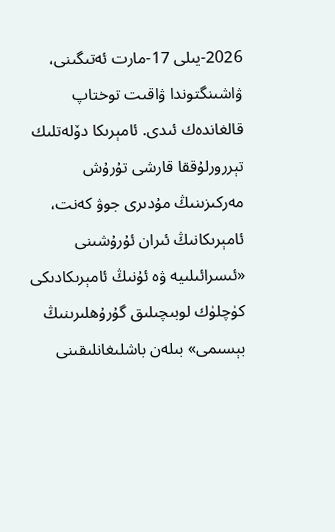2026-يىلى 17-مارت ئەتىگىنى، ۋاشىنگتوندا ۋاقىت توختاپ قالغاندەك ئىدى. ئامېرىكا دۆلەتلىك تېررورلۇققا قارشى تۇرۇش مەركىزىنىڭ مۇدىرى جوۋ كەنت، ئامېرىكانىڭ ئىران ئۇرۇشىنى «ئىسرائىلىيە ۋە ئۇنىڭ ئامېرىكادىكى كۈچلۈك لوبىچىلىق گۇرۇھلىرىنىڭ بېسىمى» بىلەن باشلىغانلىقىنى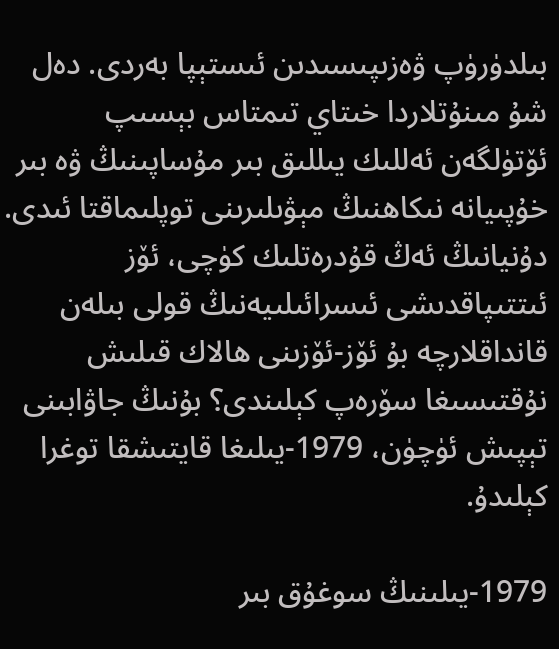بىلدۈرۈپ ۋەزىپىسىدىن ئىستېپا بەردى. دەل شۇ مىنۇتلاردا خىتاي تىمتاس بېسىپ ئۆتۈلگەن ئەللىك يىللىق بىر مۇساپىنىڭ ۋە بىر خۇپىيانە نىكاھنىڭ مېۋىلىرىنى توپلىماقتا ئىدى. دۇنيانىڭ ئەڭ قۇدرەتلىك كۈچى، ئۆز ئىتتىپاقدىشى ئىسرائىلىيەنىڭ قولى بىلەن قانداقلارچە بۇ ئۆز-ئۆزىنى ھالاك قىلىش نۇقتىسىغا سۆرەپ كېلىندى؟ بۇنىڭ جاۋابىنى تېپىش ئۈچۈن، 1979-يىلىغا قايتىشقا توغرا كېلىدۇ.

1979-يىلىنىڭ سوغۇق بىر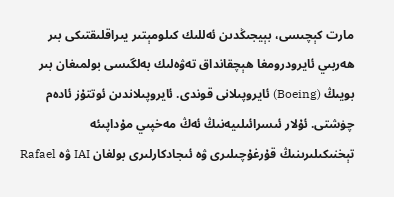مارت كېچىسى، بېيجىڭدىن ئەللىك كىلومېتىر يىراقلىقتىكى بىر ھەربىي ئايرودرومغا ھېچقانداق تەۋەلىك بەلگىسى بولمىغان بىر بويىڭ (Boeing) ئايروپىلانى قوندى. ئايروپىلاندىن ئوتتۇز ئادەم چۈشتى. ئۇلار ئىسرائىلىيەنىڭ ئەڭ مەخپىي مۇداپىئە تېخنىكىلىرىنىڭ قۇرغۇچىلىرى ۋە ئىجادكارلىرى بولغان IAI ۋە Rafael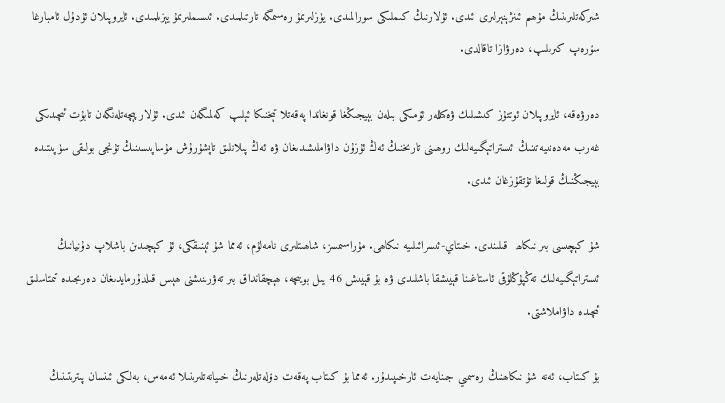شىركەتلىرىنىڭ مۇھىم ئىنژېنېرلىرى ئىدى. ئۇلارنىڭ كىملىكى سورالمىدى. يۈزلىرىمۇ رەسىمگە تارتىلمىدى. ئىسىملىرىمۇ يېزىلمىدى. ئايروپىلان ئۇدۇل ئامبارغا سۆرەپ كىرىلىپ، دەرۋازا تاقالدى.

دەرۋەقە، ئايروپىلان ئوتتۇز كىشىلىك ۋەكىللەر ئۆمىكى بىلەن بېيجىڭغا قونغاندا پەقەتلا تېخنىكا ئېلىپ كەلمىگەن ئىدى. ئۇلار پېچەتلەنگەن تابۇت ئىچىدىكى غەرب مەدەنىيەتىنىڭ ئىستراتېگىيەلىك روھىنى تارىخنىڭ ئەڭ ئۇزۇن داۋاملىشىدىغان ۋە ئەڭ پىلانلىق تاپشۇرۇش مۇساپىسىنىڭ تۇنجى بولىقى سۈپىتىدە بېيجىڭنىڭ قولىغا تۇتقۇزغان ئىدى.

شۇ كېچىسى بىر نىكاھ  قىلىندى. خىتاي-ئىسرائىلىيە نىكاھى. مۇراسىمسز، شاھىتلىرى نامەلۇم، ئەمما شۇ ئېنىقكى، ئۇ كېچىدىن باشلاپ دۇنيانىڭ ئىستراتېگىيەلىك تەڭپۇڭلۇقى ئاستاغىنا قېيىشقا باشلىدى ۋە بۇ قېيىش 46 يىل بويىچە، ھېچقانداق بىر تەۋرىنىشنى ھېس قىلدۇرمايدىغان دەرىجىدە تىمتاسلىق ئىچىدە داۋاملاشتى.

بۇ كىتاب، ئەنە شۇ نىكاھنىڭ رەسمىي جىنايەت ئارخىپىدۇر. ئەمما بۇ كىتاب پەقەت دۆلەتلەرنىڭ خىيانەتلىرىنىلا ئەمەس، بەلكى ئىنسان پىترىتىنىڭ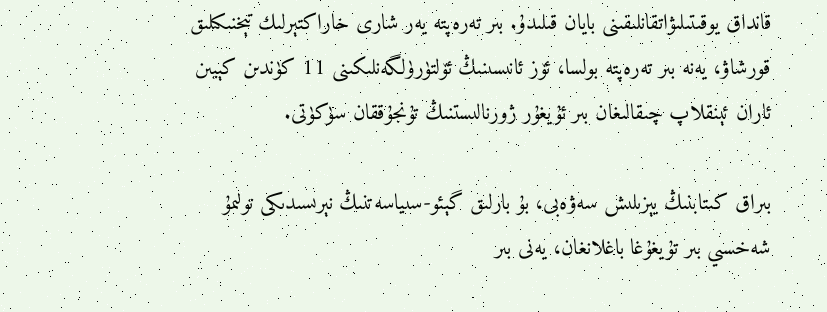قانداق يوقىتىلىۋاتقانلىقىنى بايان قىلىدۇ. بىر تەرەپتە يەر شارى خاراكتېرلىك تېخنىكىلىق قورشاۋ، يەنە بىر تەرەپتە بولسا، ئۆز ئانىسىنىڭ ئۆلتۈرۈلگەنلىكىنى 11 كۈندىن كېيىن ئاران ئېنقلاپ چىقالىغان بىر ئۇيغۇر ژورنالىستنىڭ تۇنجۇققان سۈكۈتى.

بىراق كىتابنىڭ يېزىلىش سەۋەبى، بۇ بارلىق گېئو-سىياسەتنىڭ نېرىسىدىكى تولىمۇ شەخسىي بىر تۇيغۇغا باغلانغان، يەنى بىر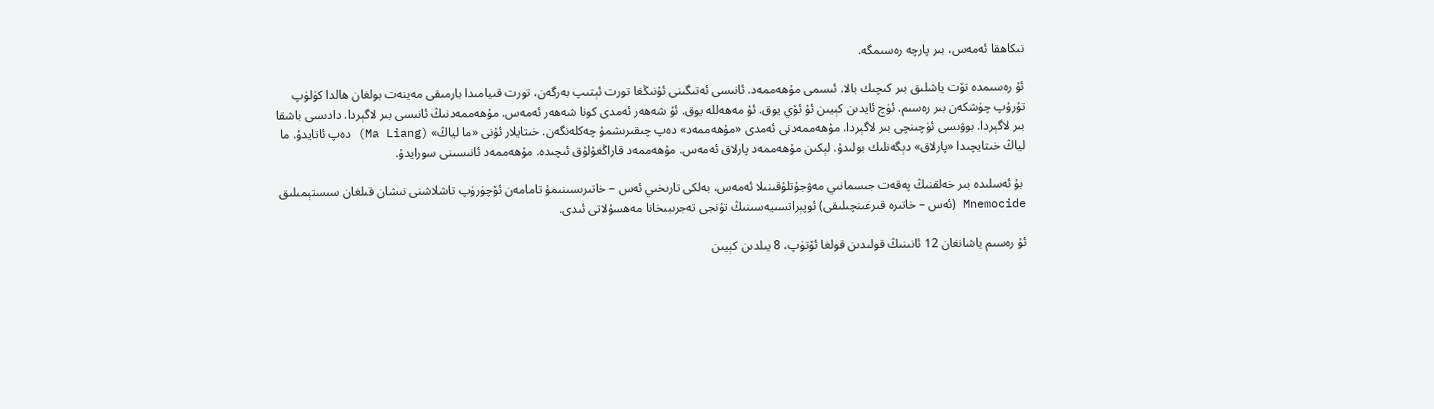نىكاھقا ئەمەس، بىر پارچە رەسىمگە.

ئۇ رەسىمدە تۆت ياشلىق بىر كىچىك بالا. ئىسمى مۇھەممەد. ئانىسى ئەتىگىنى ئۇنىڭغا تورت ئېتىپ بەرگەن، تورت قىيامىدا بارمىقى مەينەت بولغان ھالدا كۈلۈپ تۇرۇپ چۈشكەن بىر رەسىم. ئۈچ ئايدىن كېيىن ئۇ ئۆي يوق. ئۇ مەھەللە يوق. ئۇ شەھەر ئەمدى كونا شەھەر ئەمەس. مۇھەممەدنىڭ ئانىسى بىر لاگېردا. دادىسى باشقا بىر لاگېردا. بوۋىسى ئۈچىنچى بىر لاگېردا. مۇھەممەدنى ئەمدى «مۇھەممەد» دەپ چىقىرىشمۇ چەكلەنگەن. خىتايلار ئۇنى «ما لياڭ» (Ma Liang) دەپ ئاتايدۇ. ما لياڭ خىتايچىدا «پارلاق» دېگەنلىك بولىدۇ. لېكىن مۇھەممەد پارلاق ئەمەس. مۇھەممەد قاراڭغۇلۇق ئىچىدە. مۇھەممەد ئانىسىنى سورايدۇ.

 بۇ ئەسلىدە بىر خەلقنىڭ پەقەت جىسمانىي مەۋجۇتلۇقىنىلا ئەمەس، بەلكى تارىخىي ئەس – خاتىرىسىنىمۇ تامامەن ئۆچۈرۈپ تاشلاشنى نىشان قىلغان سىستېمىلىق Mnemocide (ئەس – خاتىرە قىرغىنچىلىقى) ئوپېراتسىيەسىنىڭ تۇنجى تەجرىبىخانا مەھسۇلاتى ئىدى.

ئۇ رەسىم ياشانغان 12 ئانىنىڭ قولىدىن قولغا ئۆتۈپ، 8 يىلدىن كېيىن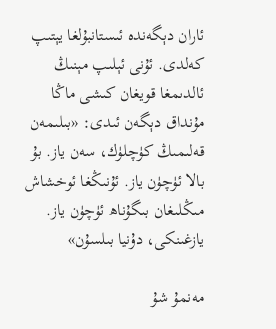ئاران دېگەندە ئىستانبۇلغا يېتىپ كەلدى. ئۇنى ئېلىپ مېنىڭ ئالدىمغا قويغان كىشى ماڭا مۇنداق دېگەن ئىدى: «بىلىمەن قەلىمىڭ كۈچلۈك، سەن ياز. بۇ بالا ئۈچۈن ياز. ئۇنىڭغا ئوخشاش مىڭلىغان بىگۇناھ ئۈچۈن ياز. يازغىنكى، دۇنيا بىلسۇن»

مەنمۇ شۇ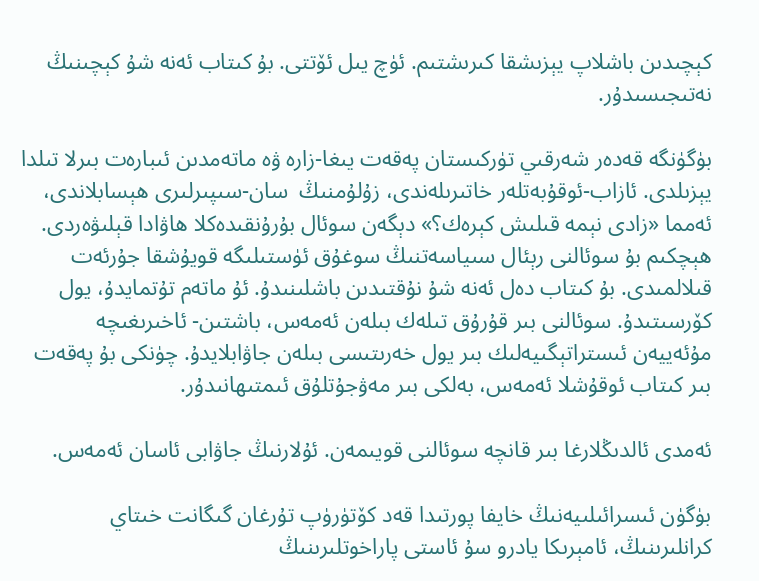كېچىدىن باشلاپ يېزىشقا كىرىشتىم. ئۈچ يىل ئۆتتى. بۇ كىتاب ئەنە شۇ كېچىنىڭ نەتىجىسىدۇر.

بۈگۈنگە قەدەر شەرقىي تۈركىستان پەقەت يىغا-زارە ۋە ماتەمدىن ئىبارەت بىرلا تىلدا يېزىلدى. ئازاب-ئوقۇبەتلەر خاتىرىلەندى، زۇلۇمنىڭ  سان-سىپىرلىرى ھېسابلاندى، ئەمما «زادى نېمە قىلىش كېرەك؟» دېگەن سوئال بۇرۇنقىدەكلا ھاۋادا قېلىۋەردى. ھېچكىم بۇ سوئالنى رېئال سىياسەتنىڭ سوغۇق ئۈستىلىگە قويۇشقا جۇرئەت قىلالمىدى. بۇ كىتاب دەل ئەنە شۇ نۇقتىدىن باشلىنىدۇ. ئۇ ماتەم تۇتمايدۇ، يول كۆرسىتىدۇ. سوئالنى بىر قۇرۇق تىلەك بىلەن ئەمەس، باشتىن- ئاخىرىغىچە مۇئەييەن ئىستراتېگىيەلىك بىر يول خەرىتىسى بىلەن جاۋابلايدۇ. چۈنكى بۇ پەقەت بىر كىتاب ئوقۇشلا ئەمەس، بەلكى بىر مەۋجۇتلۇق ئىمتىھانىدۇر.

ئەمدى ئالدىڭلارغا بىر قانچە سوئالنى قويىمەن. ئۇلارنىڭ جاۋابى ئاسان ئەمەس.

بۈگۈن ئىسرائىلىيەنىڭ خايفا پورتىدا قەد كۆتۈرۈپ تۇرغان گىگانت خىتاي كرانلىرىنىڭ، ئامېرىكا يادرو سۇ ئاستى پاراخوتلىرىنىڭ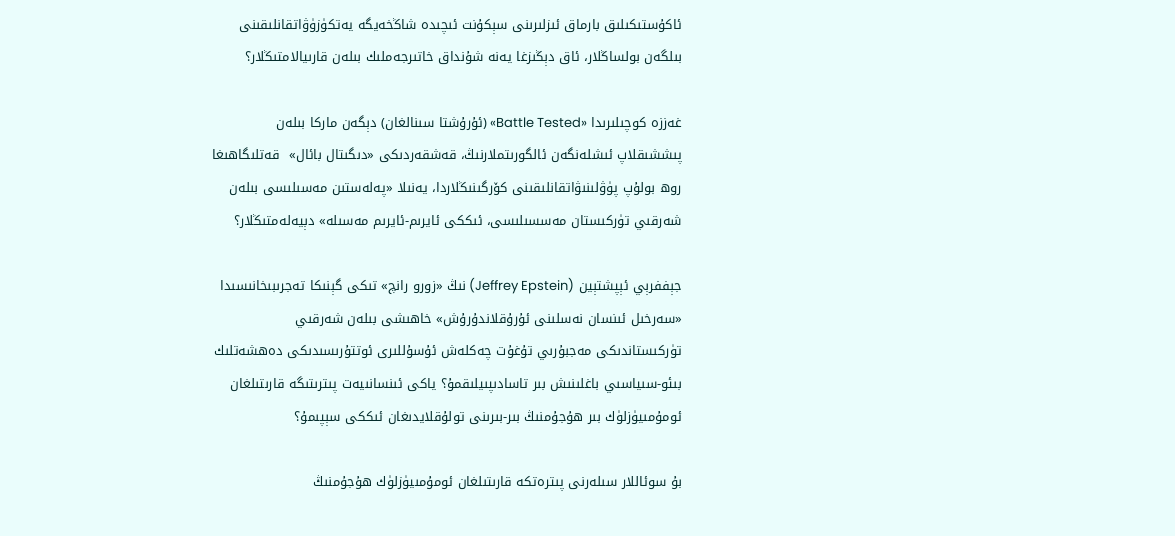ئاكۇستىكىلىق بارماق ئىزلىرىنى سېكۇنت ئىچىدە شاڭخەيگە يەتكۈزۈۋاتقانلىقىنى بىلگەن بولساڭلار، ئاق دېڭىزغا يەنە شۇنداق خاتىرجەملىك بىلەن قارىيالامتىڭلار؟

غەززە كوچىلىرىدا «Battle Tested» (ئۇرۇشتا سىنالغان) دېگەن ماركا بىلەن پىششىقلاپ ئىشلەنگەن ئالگورىتملارنىڭ، قەشقەردىكى «دىگىتال بائال»  قەتلىگاھىغا روھ بولۇپ پۈۋلىنىۋاتقانلىقىنى كۆرگىنىڭلاردا، يەنىلا «پەلەستىن مەسىلىسى بىلەن شەرقىي تۈركىستان مەسسىلىسى، ئىككى ئايرىم-ئايرىم مەسىلە» دېيەلەمتىڭلار؟

جېففرېي ئېپشتېين (Jeffrey Epstein) نىڭ «زورو رانچ» تىكى گېنىكا تەجرىبىخانىسىدا «سەرخىل ئىنسان نەسلىنى ئۇرۇقلاندۇرۇش» خاھىشى بىلەن شەرقىي تۈركىستاندىكى مەجبۇرىي تۇغۇت چەكلەش ئۇسۇللىرى ئوتتۇرىسىدىكى دەھشەتلىك بىئو-سىياسىي باغلىنىش بىر تاسادىپىيلىقمۇ؟ ياكى ئىنسانىيەت پىترىتىگە قارىتىلغان ئومۇمىيۈزلۈك بىر ھۇجۇمنىڭ بىر-بىرىنى تولۇقلايدىغان ئىككى سېپىمۇ؟

بۇ سوئاللار سىلەرنى پىترەتكە قارىتىلغان ئومۇمىيۈزلۈك ھۇجۇمنىڭ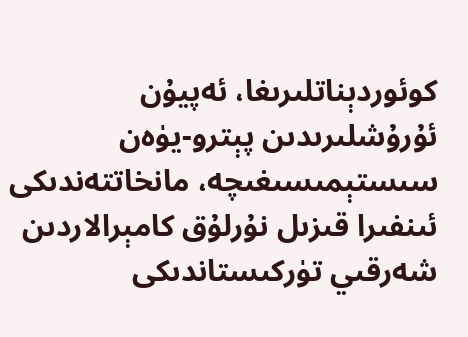كوئوردېناتلىرىغا، ئەپيۇن ئۇرۇشلىرىدىن پېترو-يۈەن سىستېمىسىغىچە، مانخاتتەندىكى ئىنفىرا قىزىل نۇرلۇق كامېرالاردىن شەرقىي تۈركىستاندىكى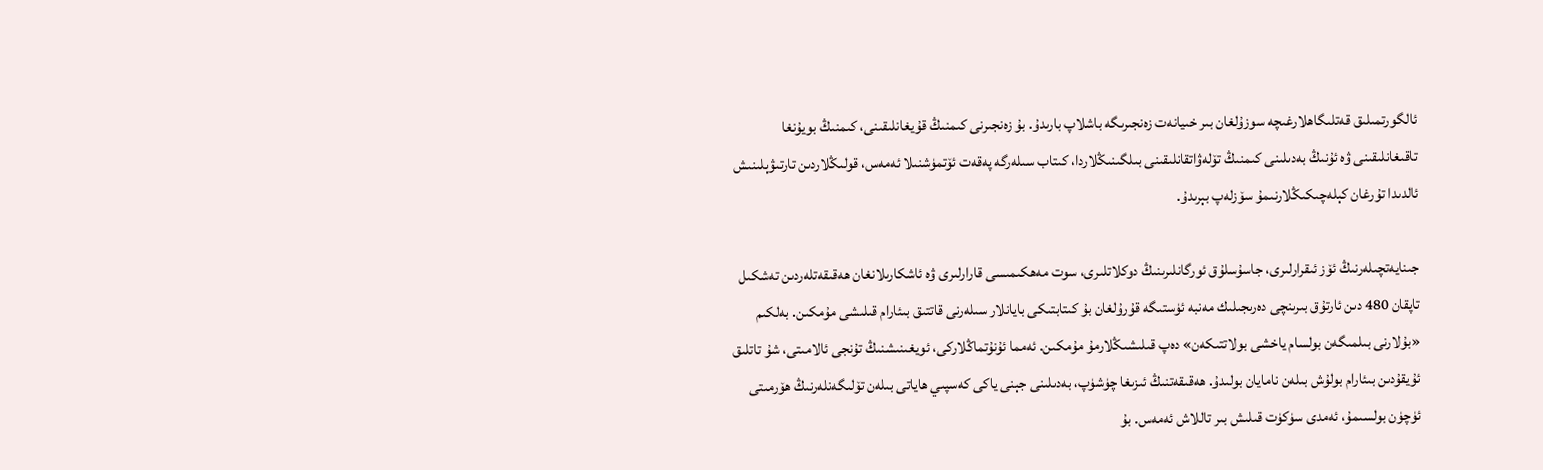ئالگورتمىلىق قەتلىگاھلارغىچە سوزۇلغان بىر خىيانەت زەنجىرىگە باشلاپ بارىدۇ. بۇ زەنجىرنى كىمنىڭ قۇيغانلىقىنى، كىمنىڭ بويۇنغا تاقىغانلىقىنى ۋە ئۇنىڭ بەدىلىنى كىمنىڭ تۆلەۋاتقانلىقىنى بىلگىنىڭلاردا، كىتاب سىلەرگە پەقەت ئۆتمۈشنىلا ئەمەس، قولىڭلاردىن تارتىۋېلىنىش ئالدىدا تۇرغان كېلەچىكىڭلارنىمۇ سۆزلەپ بېرىدۇ.

جىنايەتچىلەرنىڭ ئۆز ئىقرارلىرى، جاسۇسلۇق ئورگانلىرىنىڭ دوكلاتلىرى، سوت مەھكىمىسى قارارلىرى ۋە ئاشكارىلانغان ھەقىقەتلەردىن تەشكىل تاپقان 480 دىن ئارتۇق بىرىنچى دەرىجىلىك مەنبە ئۈستىگە قۇرۇلغان بۇ كىتابتىكى بايانلار سىلەرنى قاتتىق بىئارام قىلىشى مۇمكىن. بەلكىم «بۇلارنى بىلمىگەن بولسام ياخشى بولاتتىكەن» دەپ قىلىشىڭلارمۇ مۇمكىن. ئەمما ئۇنۇتماڭلاركى، ئويغىنىشنىڭ تۇنجى ئالامىتى، شۇ تاتلىق ئۇيقۇدىن بىئارام بولۇش بىلەن نامايان بولىدۇ. ھەقىقەتنىڭ ئىزىغا چۈشۈپ، بەدىلىنى جېنى ياكى كەسپىي ھاياتى بىلەن تۆلىگەنلەرنىڭ ھۆرمىتى ئۈچۈن بولسىمۇ، ئەمدى سۈكۈت قىلىش بىر تاللاش ئەمەس. بۇ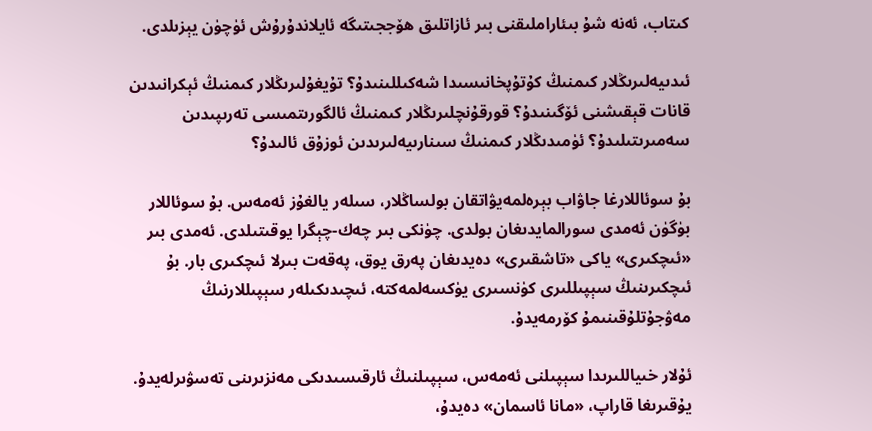كىتاب، ئەنە شۇ بىئاراملىقنى بىر ئازاتلىق ھۆججىتىگە ئايلاندۇرۇش ئۈچۈن يېزىلدى.

ئىدىيەلىرىڭلار كىمنىڭ كۇتۇپخانىسىدا شەكىللىنىدۇ؟ تۇيغۇلىرىڭلار كىمنىڭ ئېكرانىدىن قانات قېقىشنى ئۆگىنىدۇ؟ قورقۇنچلىرىڭلار كىمنىڭ ئالگورىتمىسى تەرىپىدىن سەمىرىتىلىدۇ؟ ئۈمىدىڭلار كىمنىڭ سىنارىيەلىرىدىن ئوزۇق ئالىدۇ؟

بۇ سوئاللارغا جاۋاب بېرەلمەيۋاتقان بولساڭلار، سىلەر يالغۇز ئەمەس. بۇ سوئاللار بۈگۈن ئەمدى سورالمايدىغان بولدى. چۈنكى بىر چەك-چېگرا يوقىتىلدى. ئەمدى بىر «ئىچكىرى» ياكى «تاشقىرى» دەيدىغان پەرق يوق، پەقەت بىرلا ئىچكىرى بار. بۇ ئىچكىرىنىڭ سېپىللىرى كۈنسىرى يۈكسەلمەكتە، ئىچىدىكىلەر سېپىللارنىڭ مەۋجۇتلۇقىنىمۇ كۆرمەيدۇ.

ئۇلار خىياللىرىدا سېپىلنى ئەمەس، سېپىلنىڭ ئارقىسىدىكى مەنزىرىنى تەسۋىرلەيدۇ. يۇقىرىغا قاراپ، «مانا ئاسمان» دەيدۇ،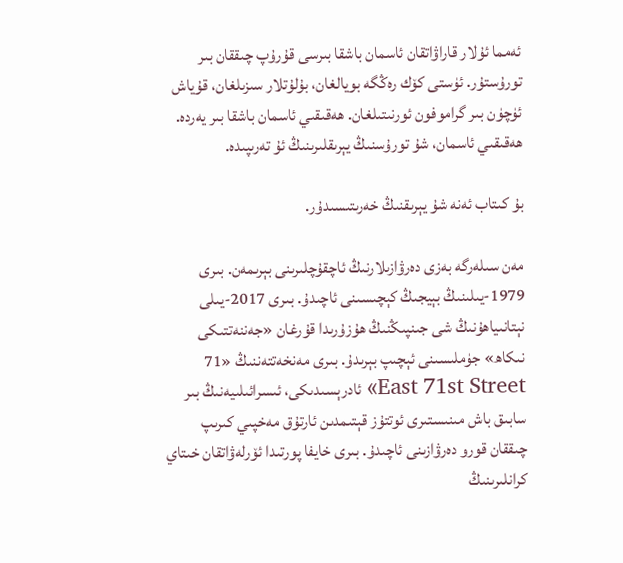ئەمما ئۇلار قاراۋاتقان ئاسمان باشقا بىرسى قۇرۇپ چىققان بىر تورۇستۇر. ئۈستى كۆك رەڭگە بويالغان، بۇلۇتلار سىزىلغان، قۇياش ئۈچۈن بىر گراموفون ئورنىتىلغان. ھەقىقىي ئاسمان باشقا بىر يەردە. ھەقىقىي ئاسمان، شۇ تورۇسنىڭ يېرىقلىرىنىڭ ئۇ تەرىپىدە.

بۇ كىتاب ئەنە شۇ يېرىقنىڭ خەرىتىسىدۇر.

مەن سىلەرگە بەزى دەرۋازىلارنىڭ ئاچقۇچلىرىنى بېرىمەن. بىرى 1979-يىلىنىڭ بېيجىڭ كېچىسىنى ئاچىدۇ. بىرى 2017-يىلى نېتانىياھۇنىڭ شى جىنپىڭنىڭ ھۇزۇرىدا قۇرغان «جەننەتتىكى نىكاھ» جۈملىسىنى ئېچىپ بېرىدۇ. بىرى مەنخەتتەننىڭ «71 East 71st Street» ئادرېسىدىكى، ئىسرائىلىيەنىڭ بىر سابىق باش مىنىستىرى ئوتتۇز قېتىمدىن ئارتۇق مەخپىي كىرىپ چىققان قورو دەرۋازىنى ئاچىدۇ. بىرى خايفا پورتىدا ئۆرلەۋاتقان خىتاي كرانلىرىنىڭ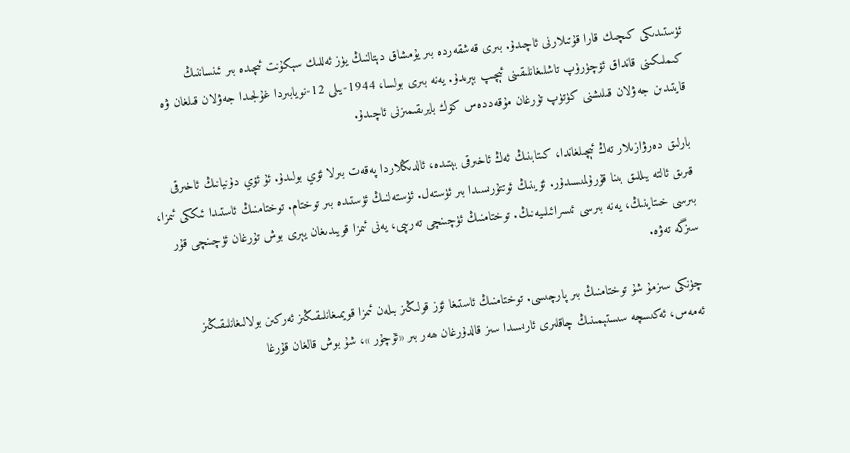ئۈستىدىكى كىچىك قارا قۇتىلارنى ئاچىدۇ. بىرى قەشقەردە بىر يۇمشاق دېتالنىڭ يۈز ئەللىك سېكۇنت ئىچىدە بىر ئىنساننىڭ كىملىكىنى قانداق ئۆچۈرۈپ تاشلىغانلىقىنى ئېچىپ بېرىدۇ. يەنە بىرى بولسا، 1944-يىلى 12-نويابىردا غۇلجىدا جەۋلان قىلغان ۋە قايتىدىن جەۋلان قىلىشنى كۈتۈپ تۇرغان مۇقەددەس كۆك بايرىقىمىزنى ئاچىدۇ.

بارلىق دەرۋازىلار تەڭ ئېچىلغاندا، كىتابنىڭ ئەڭ ئاخىرقى بېتىدە، ئالدىڭلاردا پەقەت بىرلا ئۆي بولىدۇ. ئۇ ئۆي دۇنيانىڭ ئاخىرقى قىرىق ئالتە يىللىق بىنا قۇرۇلمىسىدۇر. ئۆينىڭ ئوتتۇرىسىدا بىر ئۈستەل. ئۈستەلنىڭ ئۈستىدە بىر توختام. توختامنىڭ ئاستىدا ئىككى ئىمزا، بىرسى خىتاينىڭ، يەنە بىرسى ئىسرائىلىيەنىڭ. توختامنىڭ ئۈچىنچى تەرىپى، يەنى ئىمزا قويىدىغان يېرى بوش تۇرغان ئۈچىنچى قۇر سىزگە تەۋە.

چۈنكى سىزمۇ شۇ توختامنىڭ بىر پارچىسى. توختامنىڭ ئاستىغا ئۆز قولىڭىز بىلەن ئىمزا قويمىغانلىقىڭىز ئەركىن بولالىغانلىقىڭىز ئەمەس، ئەكىسچە سىستېمىنىڭ چاقلىرى ئارىسىدا سىز قالدۇرغان ھەر بىر «ئۇچۇر »، شۇ بوش قالغان قۇرغا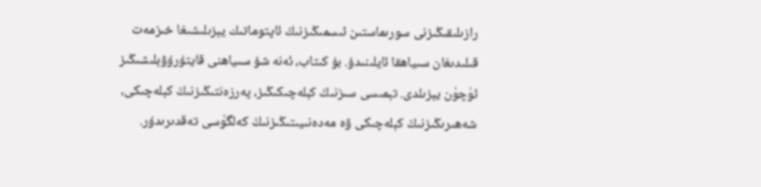رازىلىقىڭىزنى سورىماستىن ئىسمىڭىزنىڭ ئاپتوماتىك يېزىلىشىغا خىزمەت قىلىدىغان سىياھقا ئايلىنىدۇ. بۇ كىتاب، ئەنە شۇ سىياھنى قايتۇرۇۋېلىشىڭىز ئۈچۈن يېزىلدى. تېمىسى سىزنىڭ كېلەچىكىڭىز، پەرزەنتىڭىزنىڭ كېلەچىكى، شەھىرىڭىزنىڭ كېلەچىكى ۋە مەدەنىيىتىڭىزنىڭ كەلگۈسى تەقدىرىدۇر.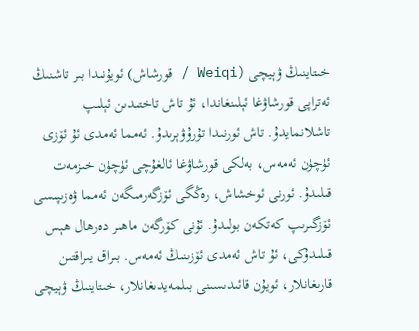خىتاينىڭ ۋېيچى (Weiqi / قورشاش) ئويۇنىدا بىر تاشنىڭ ئەتراپى قورشاۋغا ئېلىنغاندا، ئۇ تاش تاختىدىن ئېلىپ تاشلانمايدۇ. تاش ئورنىدا تۇرۇۋېرىدۇ. ئەمما ئەمدى ئۇ ئۆزى ئۈچۈن ئەمەس، بەلكى قورشاۋغا ئالغۇچى ئۈچۈن خىزمەت قىلىدۇ. ئورنى ئوخشاش، رەڭگى ئۆزگەرمىگەن ئەمما ۋەزىپىسى ئۆزگىرىپ كەتكەن بولىدۇ. ئۇنى كۆرگەن ماھىر دەرھال ھېس قىلىدۇكى، ئۇ تاش ئەمدى ئۆزىنىڭ ئەمەس. بىراق يىراقتىن قارىغانلار، ئويۇن قائىدىسىنى بىلمەيدىغانلار، خىتاينىڭ ۋېيچى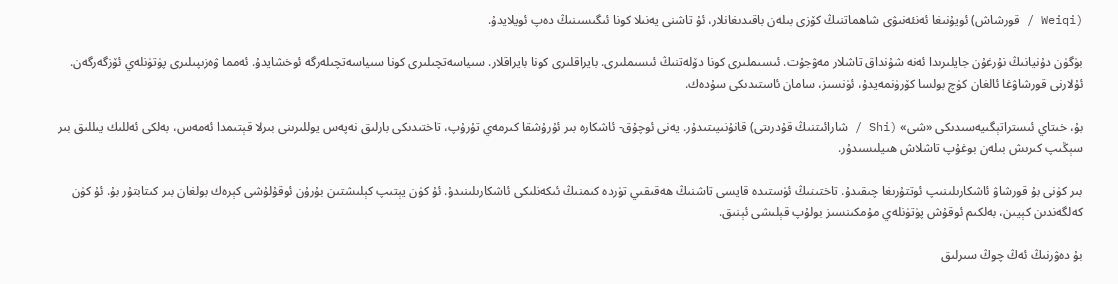(Weiqi / قورشاش) ئويۇنىغا ئەنئەنىۋى شاھماتنىڭ كۆزى بىلەن باقىدىغانلار، ئۇ تاشنى يەنىلا كونا ئىگىسىنىڭ دەپ ئويلايدۇ.

بۈگۈن دۇنيانىڭ نۇرغۇن جايلىرىدا ئەنە شۇنداق تاشلار مەۋجۇت. ئىسىملىرى كونا دۆلەتنىڭ ئىسىملىرى. بايراقلىرى كونا بايراقلار. سىياسەتچىلىرى كونا سىياسەتچىلەرگە ئوخشايدۇ. ئەمما ۋەزىپىلىرى پۈتۈنلەي ئۆزگەرگەن. ئۇلارنى قورشاۋغا ئالغان كۈچ بولسا كۆرۈنمەيدۇ، ئۈنسىز، سامان ئاستىدىكى سۇدەك.

بۇ، خىتاي ئىستراتېگىيەسىدىكى «شى» (Shi / شارائىتنىڭ قۇدرىتى) قانۇنىيىتىدۇر. يەنى ئوچۇق- ئاشكارە بىر ئۇرۇشقا كىرمەي تۇرۇپ، تاختىدىكى بارلىق نەپەس يوللىرىنى بىرلا قېتىمدا ئەمەس، بەلكى ئەللىك يىللىق بىر سېڭىپ كىرىش بىلەن بوغۇپ تاشلاش ھىيلىسىدۇر.

بىر كۈنى بۇ قورشاۋ ئاشكارىلىنىپ ئوتتۇرىغا چىقىدۇ. تاختىنىڭ ئۈستىدە قايسى تاشنىڭ ھەقىقىي تۈردە كىمنىڭ ئىكەنلىكى ئاشكارىلىنىدۇ. ئۇ كۈن يېتىپ كېلىشتىن بۇرۇن ئوقۇلۇشى كېرەك بولغان بىر كىتابتۇر بۇ. ئۇ كۈن كەلگەندىن كېيىن، بەلكىم ئوقۇش پۈتۈنلەي مۇمكىنسىز بولۇپ قېلىشى ئېنىق.

بۇ دەۋرنىڭ ئەڭ چوڭ سىرلىق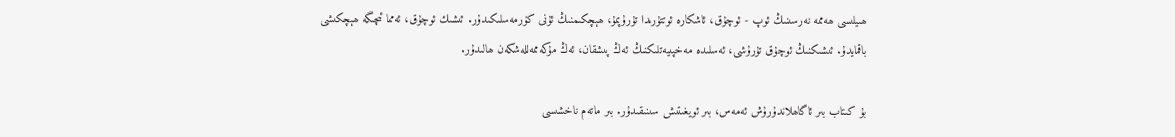ھىيلىسى ھەممە نەرسىنىڭ ئوپ - ئوچۇق، ئاشكارە ئوتتۇرىدا تۇرۇپمۇ، ھېچكىمنىڭ ئۇنى كۆرمەسلىكىدۇر. ئىشىك ئوچۇق، ئەمما ئىچىگە ھېچكىشى باقمايدۇ. ئىشىكنىڭ ئوچۇق تۇرۇشى، ئەسلىدە مەخپىيەتلىكنىڭ ئەڭ پىشقان، ئەڭ مۇكەممەللەشكەن ھالىدۇر.

بۇ كىتاب بىر ئاگاھلاندۇرۇش ئەمەس، بىر ئويغىتىش سىنىقىدۇر. بىر ماتەم ناخشىسى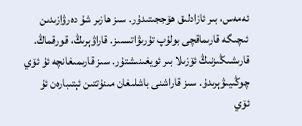ئەمەس، بىر ئازادلىق ھۆججىتىدۇر. سىز ھازىر شۇ دەرۋازىدىن ئىچىگە قارىماقچى بولۇپ تۇرىۋاتىسىز. قاراۋېرىڭ، قورقماڭ. قارىشىڭىزنىڭ ئۆزىلا بىر ئويغىنىشتۇر. سىز قارىمىغانچە ئۇ ئۆي چوڭىيىۋېرىدۇ. سىز قاراشنى باشلىغان مىنۇتتىن ئېتىبارەن ئۇ ئۆي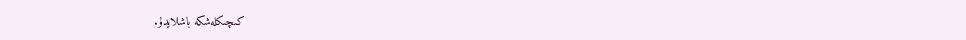كىچىكلەشكە باشلايدۇ.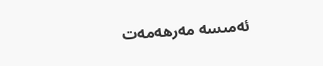ئەمىسە مەرھەمەت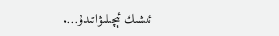ئىشىك ئېچىلىۋاتىدۇ….